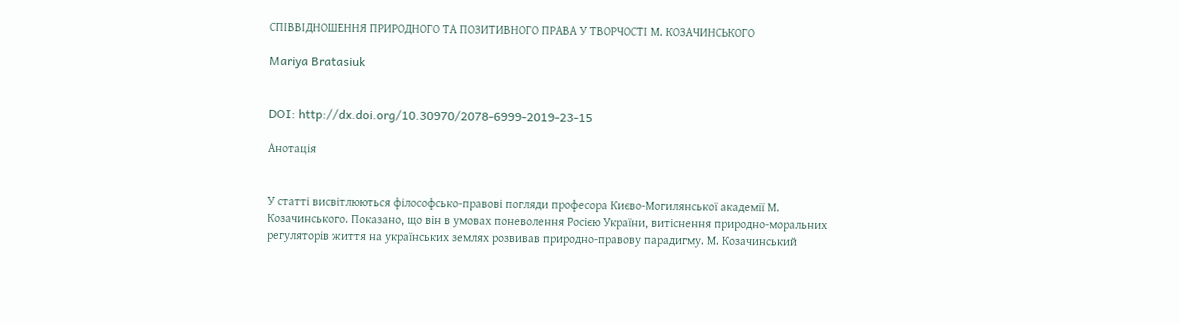СПІВВІДНОШЕННЯ ПРИРОДНОГО ТА ПОЗИТИВНОГО ПРАВА У ТВОРЧОСТІ М. КОЗАЧИНСЬКОГО

Mariya Bratasiuk


DOI: http://dx.doi.org/10.30970/2078-6999-2019-23-15

Анотація


У статті висвітлюються філософсько-правові погляди професора Києво-Могилянської академії М. Козачинського. Показано, що він в умовах поневолення Росією України, витіснення природно-моральних регуляторів життя на українських землях розвивав природно-правову парадигму. М. Козачинський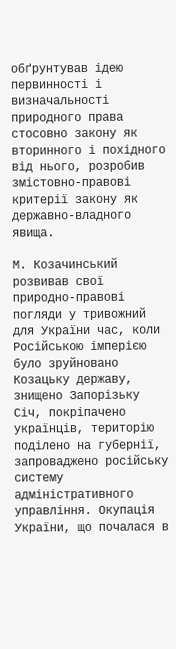обґрунтував ідею первинності і визначальності природного права стосовно закону як вторинного і похідного від нього, розробив змістовно-правові критерії закону як державно-владного явища.

М. Козачинський розвивав свої природно-правові погляди у тривожний для України час, коли Російською імперією було зруйновано Козацьку державу, знищено Запорізьку Січ, покріпачено українців, територію поділено на губернії, запроваджено російську систему адміністративного управління. Окупація України, що почалася в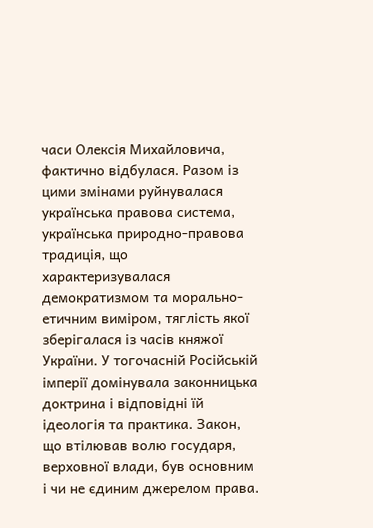часи Олексія Михайловича, фактично відбулася. Разом із цими змінами руйнувалася українська правова система, українська природно-правова традиція, що характеризувалася демократизмом та морально-етичним виміром, тяглість якої зберігалася із часів княжої України. У тогочасній Російській імперії домінувала законницька доктрина і відповідні їй ідеологія та практика. Закон, що втілював волю государя, верховної влади, був основним і чи не єдиним джерелом права.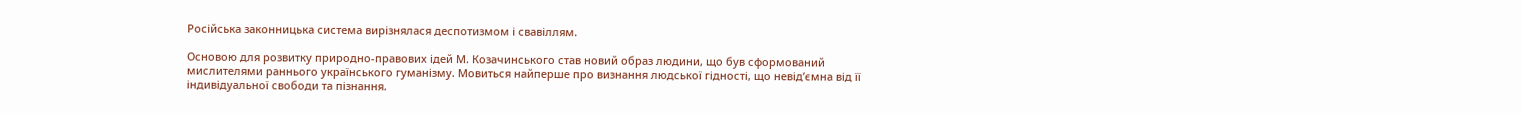Російська законницька система вирізнялася деспотизмом і свавіллям.

Основою для розвитку природно-правових ідей М. Козачинського став новий образ людини, що був сформований мислителями раннього українського гуманізму. Мовиться найперше про визнання людської гідності, що невід’ємна від її індивідуальної свободи та пізнання.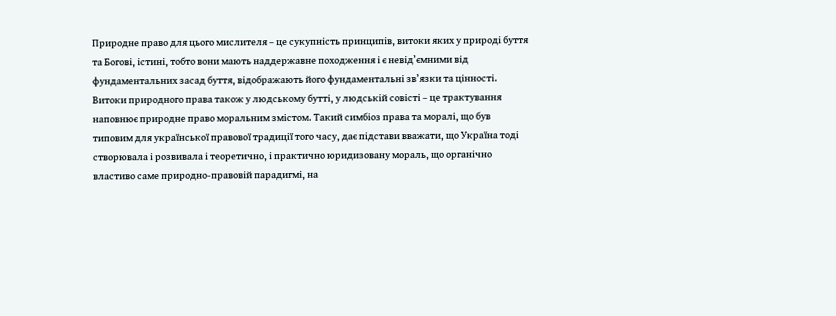Природне право для цього мислителя – це сукупність принципів, витоки яких у природі буття та Богові, істині, тобто вони мають наддержавне походження і є невід’ємними від фундаментальних засад буття, відображають його фундаментальні зв’язки та цінності. Витоки природного права також у людському бутті, у людській совісті – це трактування наповнює природне право моральним змістом. Такий симбіоз права та моралі, що був типовим для української правової традиції того часу, дає підстави вважати, що Україна тоді створювала і розвивала і теоретично, і практично юридизовану мораль, що органічно властиво саме природно-правовій парадигмі, на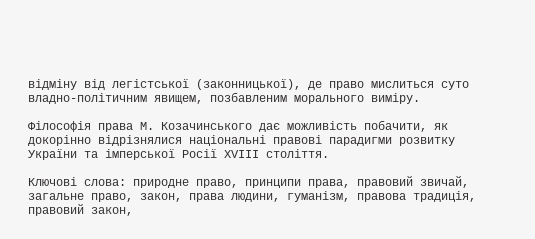відміну від легістської (законницької), де право мислиться суто владно-політичним явищем, позбавленим морального виміру.

Філософія права М. Козачинського дає можливість побачити, як докорінно відрізнялися національні правові парадигми розвитку України та імперської Росії ХVІІІ століття.

Ключові слова: природне право, принципи права, правовий звичай, загальне право, закон, права людини, гуманізм, правова традиція, правовий закон,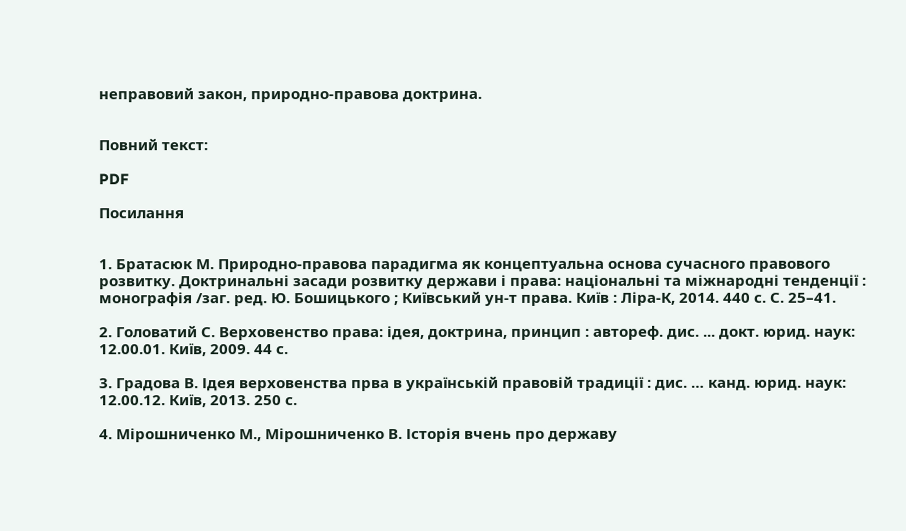неправовий закон, природно-правова доктрина.


Повний текст:

PDF

Посилання


1. Братасюк М. Природно-правова парадигма як концептуальна основа сучасного правового розвитку. Доктринальні засади розвитку держави і права: національні та міжнародні тенденції : монографія /заг. ред. Ю. Бошицького ; Київський ун-т права. Київ : Ліра-К, 2014. 440 с. С. 25–41.

2. Головатий С. Верховенство права: ідея, доктрина, принцип : автореф. дис. ... докт. юрид. наук: 12.00.01. Київ, 2009. 44 с.

3. Градова В. Ідея верховенства прва в українській правовій традиції : дис. … канд. юрид. наук: 12.00.12. Київ, 2013. 250 с.

4. Мірошниченко М., Мірошниченко В. Історія вчень про державу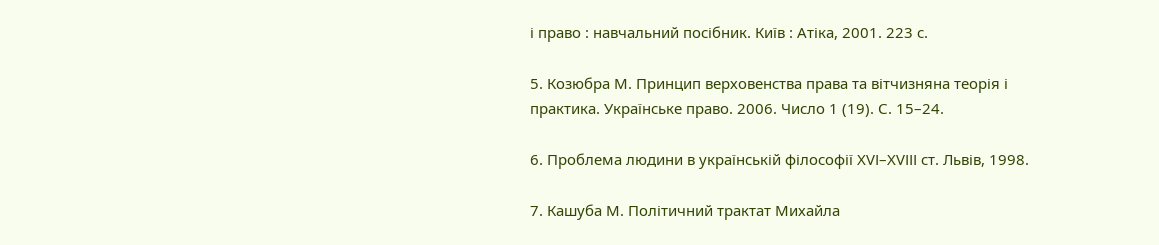і право : навчальний посібник. Київ : Атіка, 2001. 223 с.

5. Козюбра М. Принцип верховенства права та вітчизняна теорія і практика. Українське право. 2006. Число 1 (19). С. 15–24.

6. Проблема людини в українській філософії ХVІ–ХVІІІ ст. Львів, 1998.

7. Кашуба М. Політичний трактат Михайла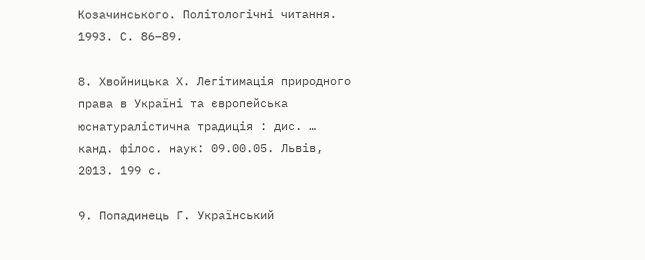Козачинського. Політологічні читання. 1993. С. 86–89.

8. Хвойницька Х. Легітимація природного права в Україні та європейська юснатуралістична традиція : дис. … канд. філос. наук: 09.00.05. Львів, 2013. 199 с.

9. Попадинець Г. Український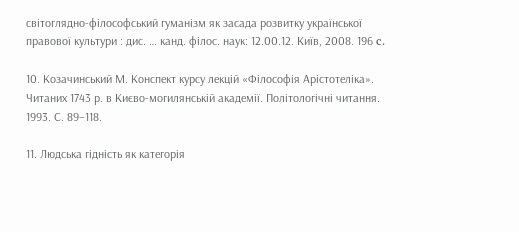світоглядно-філософський гуманізм як засада розвитку української правової культури : дис. … канд. філос. наук: 12.00.12. Київ, 2008. 196 c.

10. Козачинський М. Конспект курсу лекцій «Філософія Арістотеліка». Читаних 1743 р. в Києво-могилянській академії. Політологічні читання. 1993. С. 89–118.

11. Людська гідність як категорія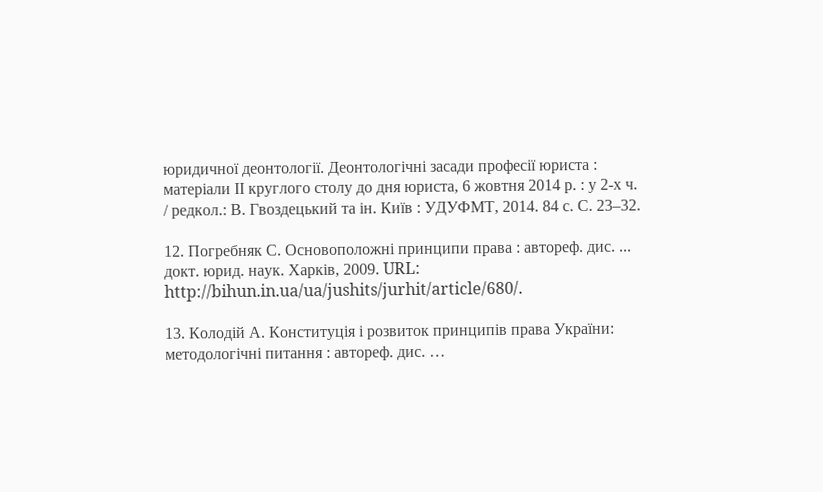юридичної деонтології. Деонтологічні засади професії юриста : матеріали ІІ круглого столу до дня юриста, 6 жовтня 2014 р. : у 2-х ч. / редкол.: В. Гвоздецький та ін. Київ : УДУФМТ, 2014. 84 с. С. 23–32.

12. Погребняк С. Основоположні принципи права : автореф. дис. ... докт. юрид. наук. Харків, 2009. URL: http://bihun.in.ua/ua/jushits/jurhit/article/680/.

13. Колодій А. Конституція і розвиток принципів права України: методологічні питання : автореф. дис. …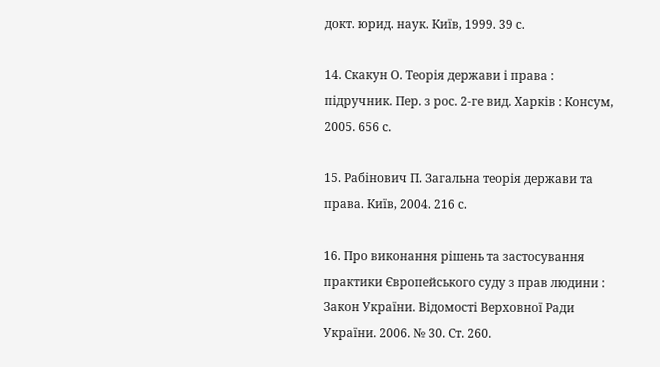докт. юрид. наук. Київ, 1999. 39 с.

14. Скакун О. Теорія держави і права : підручник. Пер. з рос. 2-ге вид. Харків : Консум, 2005. 656 с.

15. Рабінович П. Загальна теорія держави та права. Київ, 2004. 216 с.

16. Про виконання рішень та застосування практики Європейського суду з прав людини : Закон України. Відомості Верховної Ради України. 2006. № 30. Ст. 260.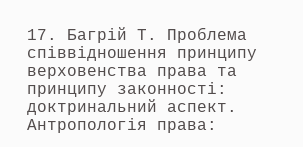17. Багрій Т. Проблема співвідношення принципу верховенства права та принципу законності: доктринальний аспект. Антропологія права: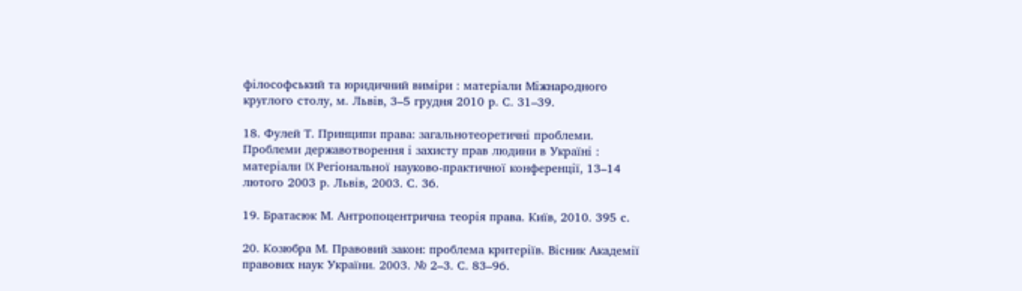філософський та юридичний виміри : матеріали Міжнародного круглого столу, м. Львів, 3–5 грудня 2010 р. С. 31–39.

18. Фулей Т. Принципи права: загальнотеоретичні проблеми. Проблеми державотворення і захисту прав людини в Україні : матеріали IX Регіональної науково-практичної конференції, 13–14 лютого 2003 р. Львів, 2003. С. 36.

19. Братасюк М. Антропоцентрична теорія права. Київ, 2010. 395 с.

20. Козюбра М. Правовий закон: проблема критеріїв. Вісник Академії правових наук України. 2003. № 2–3. С. 83–96.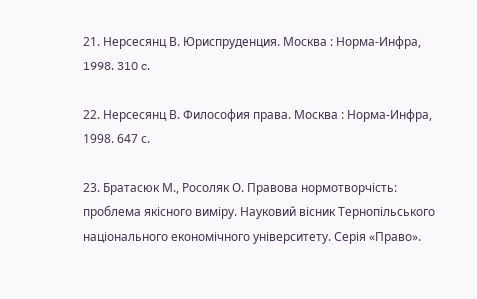21. Нерсесянц В. Юриспруденция. Москва : Норма-Инфра, 1998. 310 c.

22. Нерсесянц В. Философия права. Москва : Норма-Инфра, 1998. 647 с.

23. Братасюк М., Росоляк О. Правова нормотворчість: проблема якісного виміру. Науковий вісник Тернопільського національного економічного університету. Серія «Право».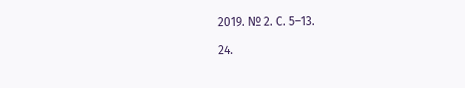2019. № 2. С. 5–13.

24.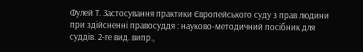Фулей Т. Застосування практики Європейського суду з прав людини при здійсненні правосуддя : науково-методичний посібник для суддів. 2-ге вид. випр.,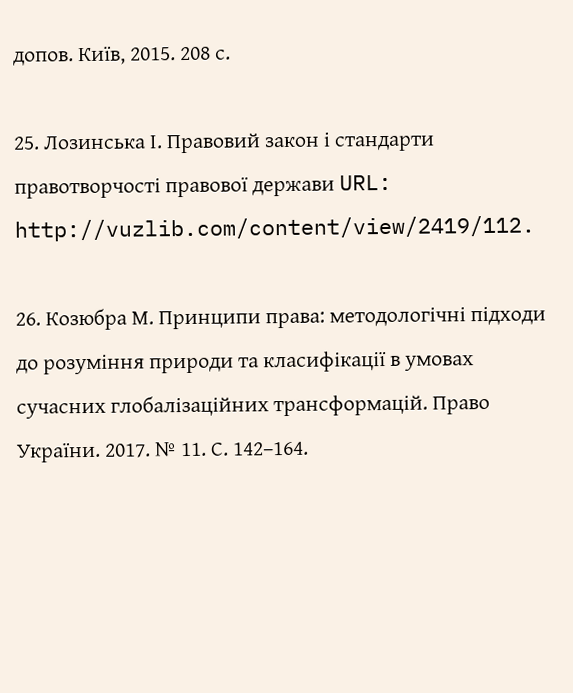допов. Київ, 2015. 208 с.

25. Лозинська І. Правовий закон і стандарти правотворчості правової держави URL: http://vuzlib.com/content/view/2419/112.

26. Козюбра М. Принципи права: методологічні підходи до розуміння природи та класифікації в умовах сучасних глобалізаційних трансформацій. Право України. 2017. № 11. С. 142–164.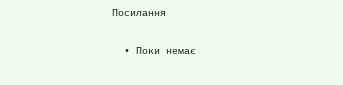Посилання

  • Поки немає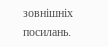зовнішніх посилань.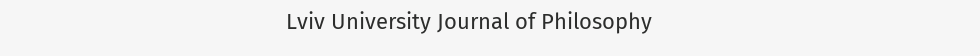Lviv University Journal of Philosophy